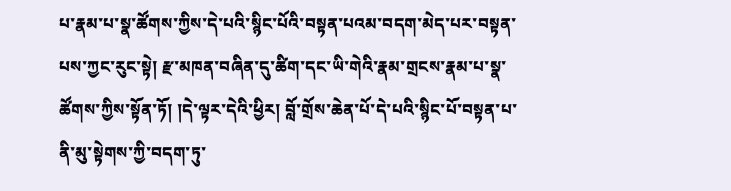པ་རྣམ་པ་སྣ་ཚོགས་ཀྱིས་དེ་པའི་སྙིང་པོའི་བསྟན་པའམ་བདག་མེད་པར་བསྟན་པས་ཀྱང་རུང་སྟེ། རྫ་མཁན་བཞིན་དུ་ཚིག་དང་ཡི་གེའི་རྣམ་གྲངས་རྣམ་པ་སྣ་ཚོགས་ཀྱིས་སྟོན་ཏོ། །དེ་ལྟར་དེའི་ཕྱིར། བློ་གྲོས་ཆེན་པོ་དེ་པའི་སྙིང་པོ་བསྟན་པ་ནི་མུ་སྟེགས་ཀྱི་བདག་ཏུ་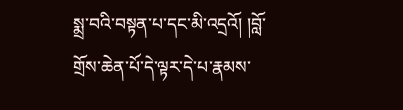སྨྲ་བའི་བསྟན་པ་དང་མི་འདྲའོ། །བློ་གྲོས་ཆེན་པོ་དེ་ལྟར་དེ་པ་རྣམས་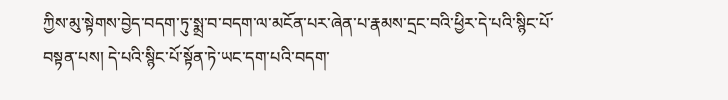ཀྱིས་མུ་སྟེགས་བྱེད་བདག་ཏུ་སྨྲ་བ་བདག་ལ་མངོན་པར་ཞེན་པ་རྣམས་དྲང་བའི་ཕྱིར་དེ་པའི་སྙིང་པོ་བསྟན་པས། དེ་པའི་སྙིང་པོ་སྟོན་ཏེ་ཡང་དག་པའི་བདག་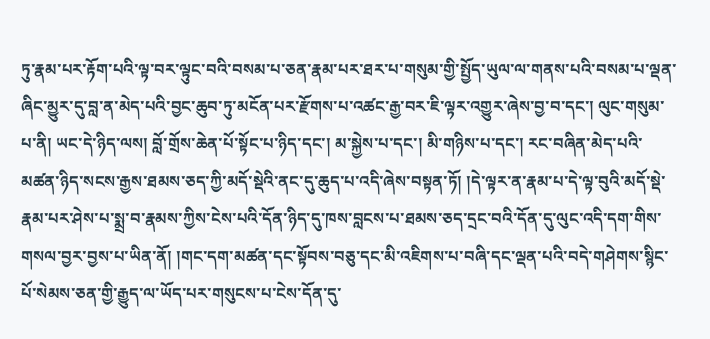ཏུ་རྣམ་པར་རྟོག་པའི་ལྟ་བར་ལྟུང་བའི་བསམ་པ་ཅན་རྣམ་པར་ཐར་པ་གསུམ་གྱི་སྤྱོད་ཡུལ་ལ་གནས་པའི་བསམ་པ་ལྡན་ཞིང་མྱུར་དུ་བླ་ན་མེད་པའི་བྱང་ཆུབ་ཏུ་མངོན་པར་རྫོགས་པ་འཚང་རྒྱ་བར་ཇི་ལྟར་འགྱུར་ཞེས་བྱ་བ་དང་། ལུང་གསུམ་པ་ནི། ཡང་དེ་ཉིད་ལས། བློ་གྲོས་ཆེན་པོ་སྟོང་པ་ཉིད་དང་། མ་སྐྱེས་པ་དང་། མི་གཉིས་པ་དང་། རང་བཞིན་མེད་པའི་མཚན་ཉིད་སངས་རྒྱས་ཐམས་ཅད་ཀྱི་མདོ་སྡེའི་ནང་དུ་ཆུད་པ་འདི་ཞེས་བསྟན་ཏོ། །དེ་ལྟར་ན་རྣམ་པ་དེ་ལྟ་བུའི་མདོ་སྡེ་རྣམ་པར་ཤེས་པ་སྨྲ་བ་རྣམས་ཀྱིས་ངེས་པའི་དོན་ཉིད་དུ་ཁས་བླངས་པ་ཐམས་ཅད་དྲང་བའི་དོན་དུ་ལུང་འདི་དག་གིས་གསལ་བྱར་བྱས་པ་ཡིན་ནོ། །གང་དག་མཚན་དང་སྟོབས་བཅུ་དང་མི་འཇིགས་པ་བཞི་དང་ལྡན་པའི་བདེ་གཤེགས་སྙིང་པོ་སེམས་ཅན་གྱི་རྒྱུད་ལ་ཡོད་པར་གསུངས་པ་ངེས་དོན་དུ་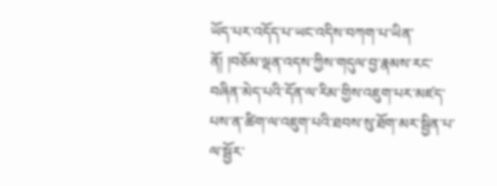ཡོད་པར་འདོད་པ་ཡང་འདིས་བཀག་པ་ཡིན་ནོ། །བཅོམ་ལྡན་འདས་ཀྱིས་གདུལ་བྱ་རྣམས་རང་བཞིན་མེད་པའི་དོན་ལ་རིམ་གྱིས་འཇུག་པར་མཛད་པས་ན་ཚིག་ལ་འཇུག་པའི་ཐབས་སུ་ཐོག་མར་སྦྱིན་པ་ལ་སྦྱོར་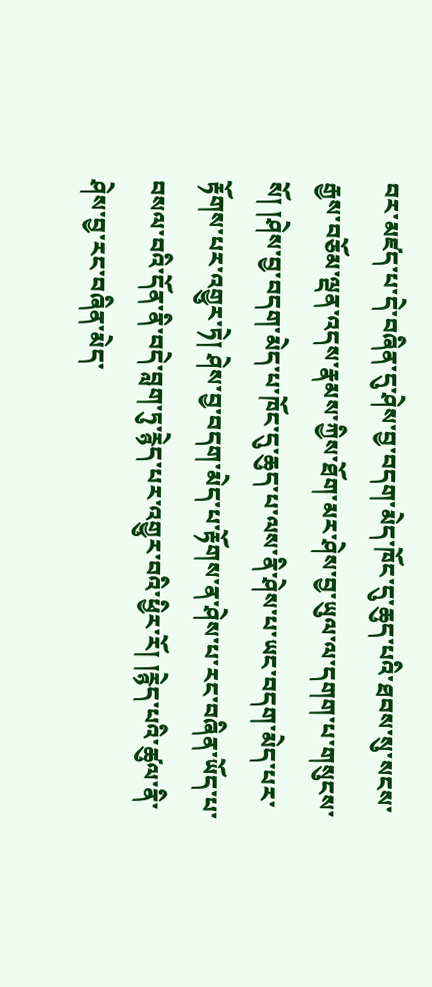བར་མཛད་པ་དེ་བཞིན་དུ་ཤེས་བྱ་བདག་མེད་ཁོང་དུ་ཆུད་པའི་ཐབས་སུ་སངས་རྒྱས་བཅོམ་ལྡན་འདས་རྣམས་ཀྱིས་ཐོག་མར་ཤེས་བྱ་ཡུལ་ལ་དགག་པ་གསུངས་སོ། །ཤེས་བྱ་བདག་མེད་པ་ཁོང་དུ་ཆུད་པ་ལས་ནི་ཤེས་པ་ཡང་བདག་མེད་པར་རྟོགས་པར་འགྱུར་ཏེ། ཤེས་བྱ་བདག་མེད་པ་རྟོགས་ན་ཤེས་པ་རང་བཞིན་ཡོད་པ་བསལ་བའི་དོན་ནི་བདེ་བླག་ཏུ་རྙེད་པར་འགྱུར་བའི་ཕྱིར་རོ། །རྙེད་པའི་ཚུལ་ནི་ཤེས་བྱ་རང་བཞིན་མེད་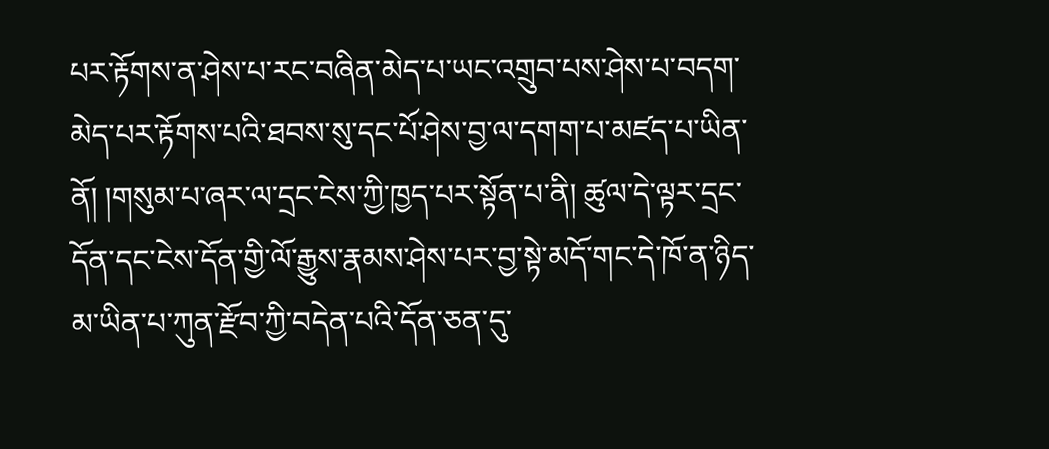པར་རྟོགས་ན་ཤེས་པ་རང་བཞིན་མེད་པ་ཡང་འགྲུབ་པས་ཤེས་པ་བདག་མེད་པར་རྟོགས་པའི་ཐབས་སུ་དང་པོ་ཤེས་བྱ་ལ་དགག་པ་མཛད་པ་ཡིན་ནོ། །གསུམ་པ་ཞར་ལ་དྲང་ངེས་ཀྱི་ཁྱད་པར་སྟོན་པ་ནི། ཚུལ་དེ་ལྟར་དྲང་དོན་དང་ངེས་དོན་གྱི་ལོ་རྒྱུས་རྣམས་ཤེས་པར་བྱ་སྟེ་མདོ་གང་དེ་ཁོ་ན་ཉིད་མ་ཡིན་པ་ཀུན་རྫོབ་ཀྱི་བདེན་པའི་དོན་ཅན་དུ་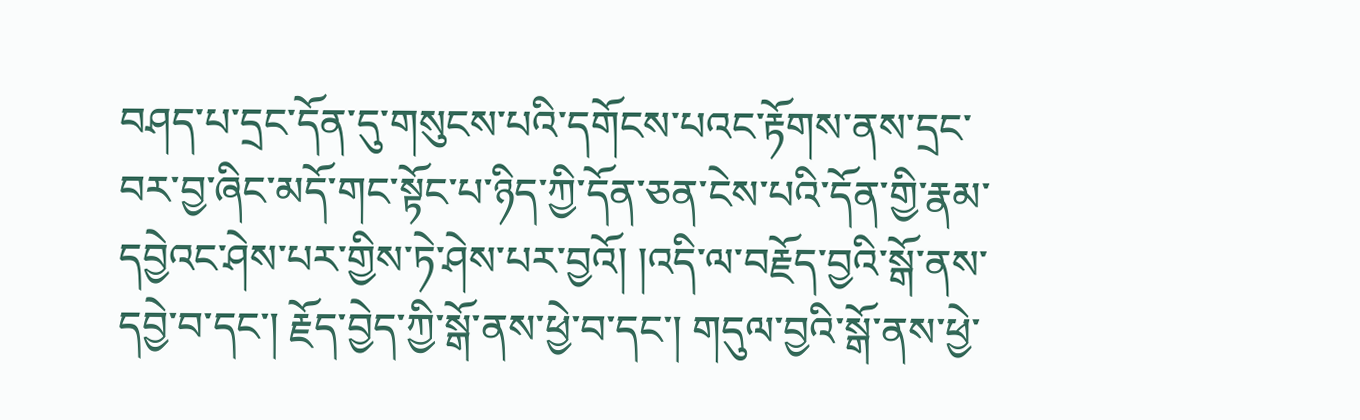བཤད་པ་དྲང་དོན་དུ་གསུངས་པའི་དགོངས་པའང་རྟོགས་ནས་དྲང་བར་བྱ་ཞིང་མདོ་གང་སྟོང་པ་ཉིད་ཀྱི་དོན་ཅན་ངེས་པའི་དོན་གྱི་རྣམ་དབྱེའང་ཤེས་པར་གྱིས་ཏེ་ཤེས་པར་བྱའོ། །འདི་ལ་བརྗོད་བྱའི་སྒོ་ནས་དབྱེ་བ་དང་། རྗོད་བྱེད་ཀྱི་སྒོ་ནས་ཕྱེ་བ་དང་། གདུལ་བྱའི་སྒོ་ནས་ཕྱེ་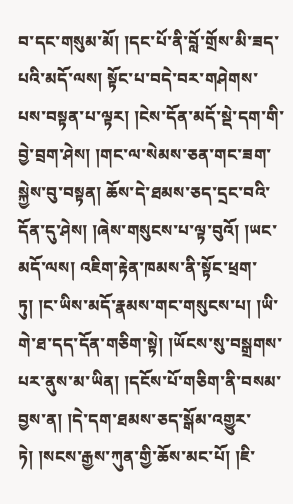བ་དང་གསུམ་མོ། །དང་པོ་ནི་བློ་གྲོས་མི་ཟད་པའི་མདོ་ལས། སྟོང་པ་བདེ་བར་གཤེགས་པས་བསྟན་པ་ལྟར། །ངེས་དོན་མདོ་སྡེ་དག་གི་བྱེ་བྲག་ཤེས། །གང་ལ་སེམས་ཅན་གང་ཟག་སྐྱེས་བུ་བསྟན། ཆོས་དེ་ཐམས་ཅད་དྲང་བའི་དོན་དུ་ཤེས། །ཞེས་གསུངས་པ་ལྟ་བུའོ། །ཡང་མདོ་ལས། འཇིག་རྟེན་ཁམས་ནི་སྟོང་ཕྲག་ཏུ། །ང་ཡིས་མདོ་རྣམས་གང་གསུངས་པ། །ཡི་གེ་ཐ་དད་དོན་གཅིག་སྟེ། །ཡོངས་སུ་བསྒྲགས་པར་ནུས་མ་ཡིན། །དངོས་པོ་གཅིག་ནི་བསམ་བྱས་ན། །དེ་དག་ཐམས་ཅད་སྒོམ་འགྱུར་ཏེ། །སངས་རྒྱས་ཀུན་གྱི་ཆོས་མང་པོ། །ཇི་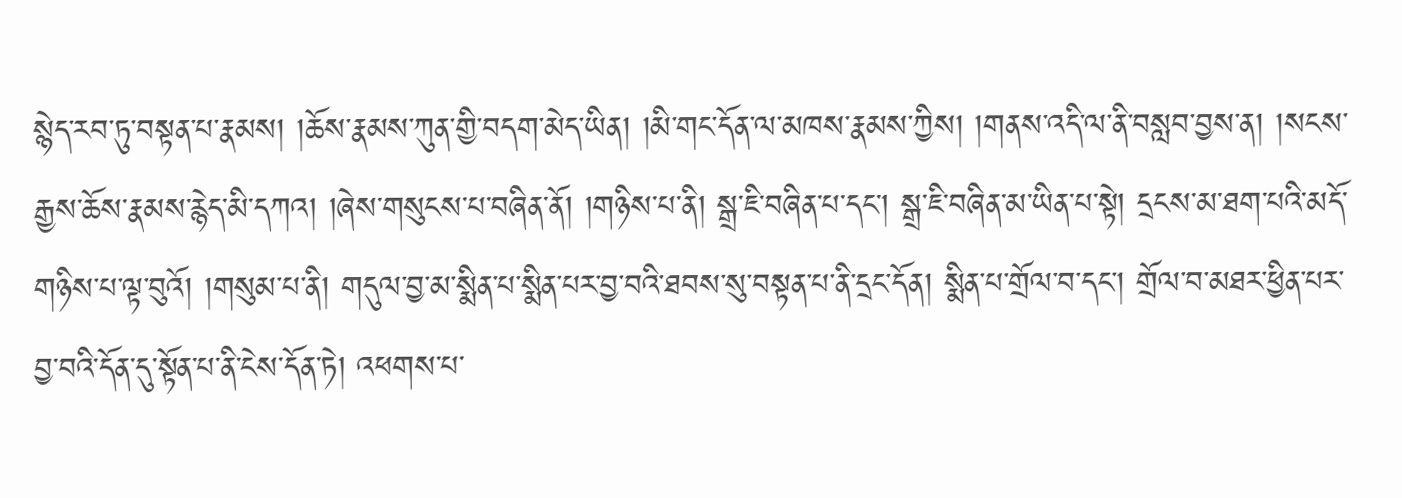སྙེད་རབ་ཏུ་བསྟན་པ་རྣམས། །ཆོས་རྣམས་ཀུན་གྱི་བདག་མེད་ཡིན། །མི་གང་དོན་ལ་མཁས་རྣམས་ཀྱིས། །གནས་འདི་ལ་ནི་བསླབ་བྱས་ན། །སངས་རྒྱས་ཆོས་རྣམས་རྙེད་མི་དཀའ། །ཞེས་གསུངས་པ་བཞིན་ནོ། །གཉིས་པ་ནི། སྒྲ་ཇི་བཞིན་པ་དང་། སྒྲ་ཇི་བཞིན་མ་ཡིན་པ་སྟེ། དྲངས་མ་ཐག་པའི་མདོ་གཉིས་པ་ལྟ་བུའོ། །གསུམ་པ་ནི། གདུལ་བྱ་མ་སྨིན་པ་སྨིན་པར་བྱ་བའི་ཐབས་སུ་བསྟན་པ་ནི་དྲང་དོན། སྨིན་པ་གྲོལ་བ་དང་། གྲོལ་བ་མཐར་ཕྱིན་པར་བྱ་བའི་དོན་དུ་སྟོན་པ་ནི་ངེས་དོན་ཏེ། འཕགས་པ་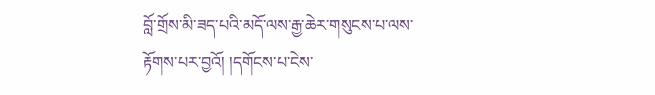བློ་གྲོས་མི་ཟད་པའི་མདོ་ལས་རྒྱ་ཆེར་གསུངས་པ་ལས་རྟོགས་པར་བྱའོ། །དགོངས་པ་ངེས་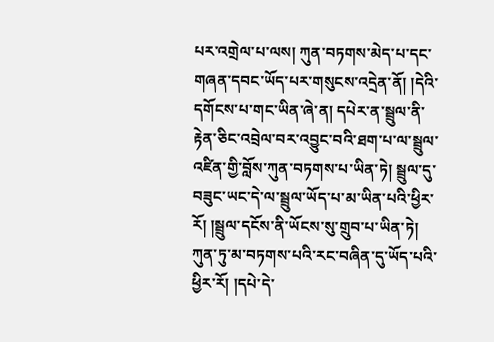པར་འགྲེལ་པ་ལས། ཀུན་བཏགས་མེད་པ་དང་གཞན་དབང་ཡོད་པར་གསུངས་འདྲེན་ནོ། །དེའི་དགོངས་པ་གང་ཡིན་ཞེ་ན། དཔེར་ན་སྦྲུལ་ནི་རྟེན་ཅིང་འབྲེལ་བར་འབྱུང་བའི་ཐག་པ་ལ་སྦྲུལ་འཛིན་གྱི་བློས་ཀུན་བཏགས་པ་ཡིན་ཏེ། སྦྲུལ་དུ་བཟུང་ཡང་དེ་ལ་སྦྲུལ་ཡོད་པ་མ་ཡིན་པའི་ཕྱིར་རོ། །སྦྲུལ་དངོས་ནི་ཡོངས་སུ་གྲུབ་པ་ཡིན་ཏེ། ཀུན་ཏུ་མ་བཏགས་པའི་རང་བཞིན་དུ་ཡོད་པའི་ཕྱིར་རོ། །དཔེ་དེ་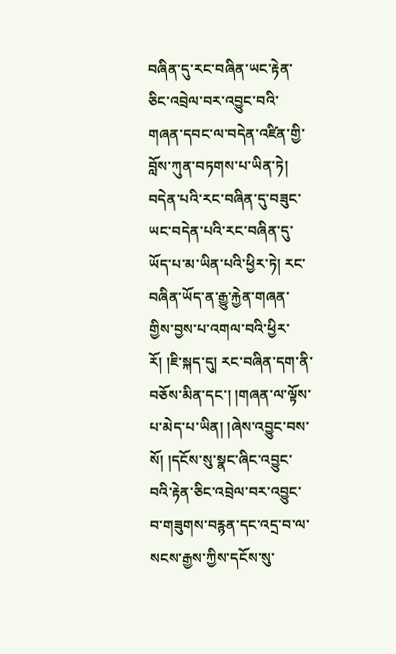བཞིན་དུ་རང་བཞིན་ཡང་རྟེན་ཅིང་འབྲེལ་བར་འབྱུང་བའི་གཞན་དབང་ལ་བདེན་འཛིན་གྱི་བློས་ཀུན་བཏགས་པ་ཡིན་ཏེ། བདེན་པའི་རང་བཞིན་དུ་བཟུང་ཡང་བདེན་པའི་རང་བཞིན་དུ་ཡོད་པ་མ་ཡིན་པའི་ཕྱིར་ཏེ། རང་བཞིན་ཡོད་ན་རྒྱུ་རྐྱེན་གཞན་གྱིས་བྱས་པ་འགལ་བའི་ཕྱིར་རོ། །ཇི་སྐད་དུ། རང་བཞིན་དག་ནི་བཅོས་མིན་དང་། །གཞན་ལ་ལྟོས་པ་མེད་པ་ཡིན། །ཞེས་འབྱུང་བས་སོ། །དངོས་སུ་སྣང་ཞིང་འབྱུང་བའི་རྟེན་ཅིང་འབྲེལ་བར་འབྱུང་བ་གཟུགས་བརྙན་དང་འདྲ་བ་ལ་སངས་རྒྱས་ཀྱིས་དངོས་སུ་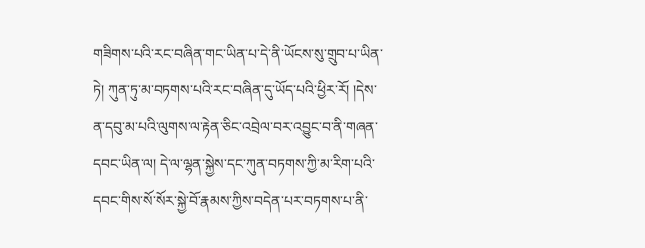གཟིགས་པའི་རང་བཞིན་གང་ཡིན་པ་དེ་ནི་ཡོངས་སུ་གྲུབ་པ་ཡིན་ཏེ། ཀུན་ཏུ་མ་བཏགས་པའི་རང་བཞིན་དུ་ཡོད་པའི་ཕྱིར་རོ། །དེས་ན་དབུ་མ་པའི་ལུགས་ལ་རྟེན་ཅིང་འབྲེལ་བར་འབྱུང་བ་ནི་གཞན་དབང་ཡིན་ལ། དེ་ལ་ལྷན་སྐྱེས་དང་ཀུན་བཏགས་ཀྱི་མ་རིག་པའི་དབང་གིས་སོ་སོར་སྐྱེ་བོ་རྣམས་ཀྱིས་བདེན་པར་བཏགས་པ་ནི་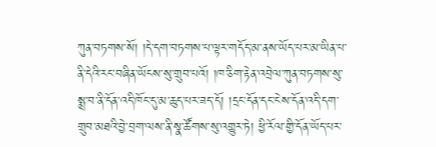ཀུན་བཏགས་སོ། །དེ་དག་བཏགས་པ་ལྟར་གདོད་མ་ནས་ཡོད་པར་མ་ཡིན་པ་ནི་དེའི་རང་བཞིན་ཡོངས་སུ་གྲུབ་པའོ། །ཁ་ཅིག་རྟེན་འབྲེལ་ཀུན་བཏགས་སུ་སྨྲ་བ་ནི་དོན་འདི་ཁོང་དུ་མ་ཆུད་པར་ཟད་དོ། །དྲང་དོན་དང་ངེས་དོན་འདི་དག་གྲུབ་མཐའི་བྱེ་བྲག་ལས་ནི་སྣ་ཚོགས་སུ་འགྱུར་ཏེ། ཕྱི་རོལ་གྱི་དོན་ཡོད་པར་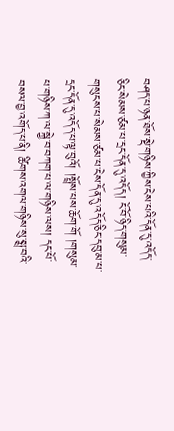བཤད་པ་ཉན་ཐོས་སྡེ་གཉིས་ཀྱིས་ངེས་པའི་དོན་དུ་འདོད་ཅིང་སེམས་ཙམ་པ་དྲང་དོན་དུ་འདོད། ངོ་བོ་ཉིད་གསུམ་གསུངས་པ་སེམས་ཙམ་པ་ངེས་དོན་དུ་འདོད་ཅིང་དབུ་མ་པ་དྲང་དོན་དུ་འདོད་པ་ལྟ་བུའོ། །སྤྲོས་པས་ཆོག་གོ །གསུམ་པ་གཉིས་ཀ་ལ་སྐྱེ་བ་བཀག་པ་ལ་གཉིས་ལས། དང་པོ་བསལ་བྱ་འགོད་པ་ནི། ཚིགས་འགལ་གཉིས་སུ་སྨྲ་བའི་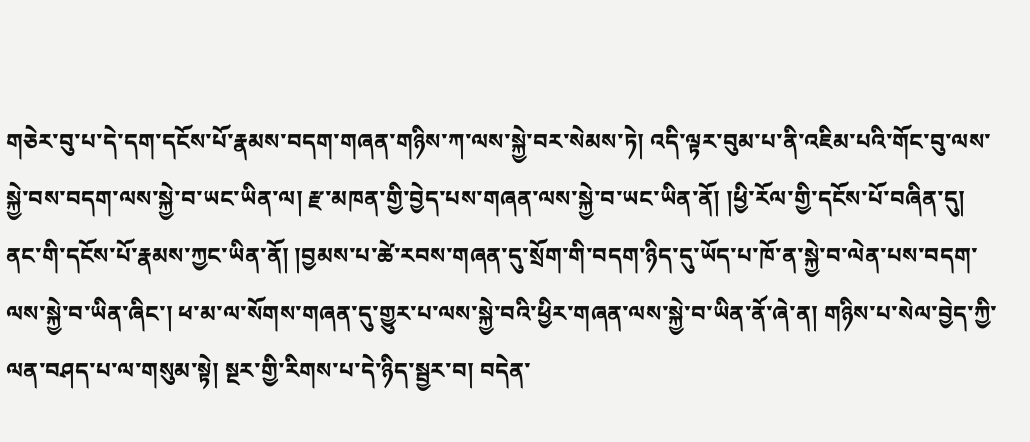གཅེར་བུ་པ་དེ་དག་དངོས་པོ་རྣམས་བདག་གཞན་གཉིས་ཀ་ལས་སྐྱེ་བར་སེམས་ཏེ། འདི་ལྟར་བུམ་པ་ནི་འཇིམ་པའི་གོང་བུ་ལས་སྐྱེ་བས་བདག་ལས་སྐྱེ་བ་ཡང་ཡིན་ལ། རྫ་མཁན་གྱི་བྱེད་པས་གཞན་ལས་སྐྱེ་བ་ཡང་ཡིན་ནོ། །ཕྱི་རོལ་གྱི་དངོས་པོ་བཞིན་དུ། ནང་གི་དངོས་པོ་རྣམས་ཀྱང་ཡིན་ནོ། །བྱམས་པ་ཚེ་རབས་གཞན་དུ་སྲོག་གི་བདག་ཉིད་དུ་ཡོད་པ་ཁོ་ན་སྐྱེ་བ་ལེན་པས་བདག་ལས་སྐྱེ་བ་ཡིན་ཞིང་། ཕ་མ་ལ་སོགས་གཞན་དུ་གྱུར་པ་ལས་སྐྱེ་བའི་ཕྱིར་གཞན་ལས་སྐྱེ་བ་ཡིན་ནོ་ཞེ་ན། གཉིས་པ་སེལ་བྱེད་ཀྱི་ལན་བཤད་པ་ལ་གསུམ་སྟེ། སྔར་གྱི་རིགས་པ་དེ་ཉིད་སྦྱར་བ། བདེན་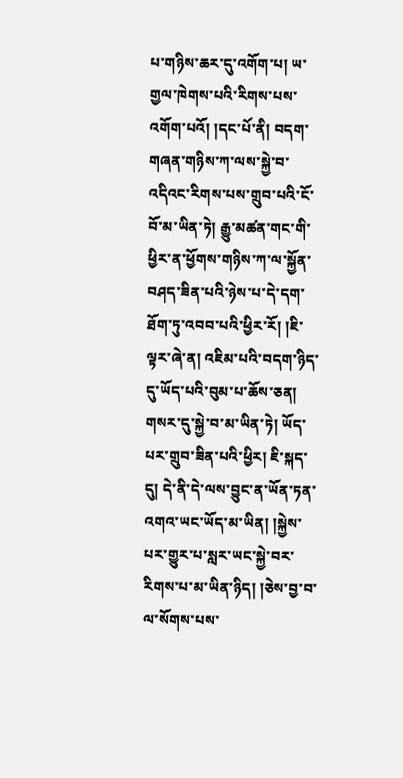པ་གཉིས་ཆར་དུ་འགོག་པ། ཡ་གྱལ་ཁེགས་པའི་རིགས་པས་འགོག་པའོ། །དང་པོ་ནི། བདག་གཞན་གཉིས་ཀ་ལས་སྐྱེ་བ་འདིའང་རིགས་པས་གྲུབ་པའི་ངོ་བོ་མ་ཡིན་ཏེ། རྒྱུ་མཚན་གང་གི་ཕྱིར་ན་ཕྱོགས་གཉིས་ཀ་ལ་སྐྱོན་བཤད་ཟིན་པའི་ཉེས་པ་དེ་དག་ཐོག་ཏུ་འབབ་པའི་ཕྱིར་རོ། །ཇི་ལྟར་ཞེ་ན། འཇིམ་པའི་བདག་ཉིད་དུ་ཡོད་པའི་བུམ་པ་ཆོས་ཅན། གསར་དུ་སྐྱེ་བ་མ་ཡིན་ཏེ། ཡོད་པར་གྲུབ་ཟིན་པའི་ཕྱིར། ཇི་སྐད་དུ། དེ་ནི་དེ་ལས་བྱུང་ན་ཡོན་ཏན་འགའ་ཡང་ཡོད་མ་ཡིན། །སྐྱེས་པར་གྱུར་པ་སླར་ཡང་སྐྱེ་བར་རིགས་པ་མ་ཡིན་ཉིད། །ཅེས་བྱ་བ་ལ་སོགས་པས་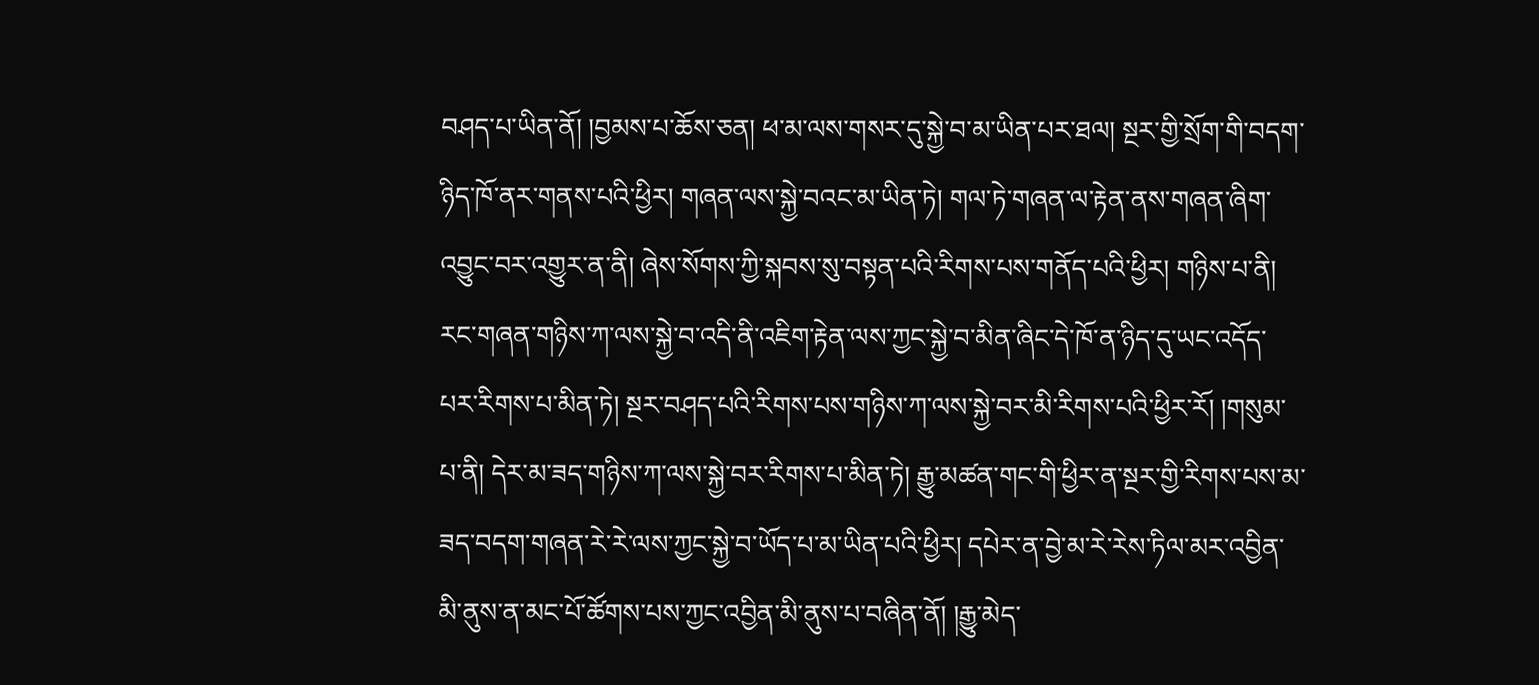བཤད་པ་ཡིན་ནོ། །བྱམས་པ་ཆོས་ཅན། ཕ་མ་ལས་གསར་དུ་སྐྱེ་བ་མ་ཡིན་པར་ཐལ། སྔར་གྱི་སྲོག་གི་བདག་ཉིད་ཁོ་ནར་གནས་པའི་ཕྱིར། གཞན་ལས་སྐྱེ་བའང་མ་ཡིན་ཏེ། གལ་ཏེ་གཞན་ལ་རྟེན་ནས་གཞན་ཞིག་འབྱུང་བར་འགྱུར་ན་ནི། ཞེས་སོགས་ཀྱི་སྐབས་སུ་བསྟན་པའི་རིགས་པས་གནོད་པའི་ཕྱིར། གཉིས་པ་ནི། རང་གཞན་གཉིས་ཀ་ལས་སྐྱེ་བ་འདི་ནི་འཇིག་རྟེན་ལས་ཀྱང་སྐྱེ་བ་མིན་ཞིང་དེ་ཁོ་ན་ཉིད་དུ་ཡང་འདོད་པར་རིགས་པ་མིན་ཏེ། སྔར་བཤད་པའི་རིགས་པས་གཉིས་ཀ་ལས་སྐྱེ་བར་མི་རིགས་པའི་ཕྱིར་རོ། །གསུམ་པ་ནི། དེར་མ་ཟད་གཉིས་ཀ་ལས་སྐྱེ་བར་རིགས་པ་མིན་ཏེ། རྒྱུ་མཚན་གང་གི་ཕྱིར་ན་སྔར་གྱི་རིགས་པས་མ་ཟད་བདག་གཞན་རེ་རེ་ལས་ཀྱང་སྐྱེ་བ་ཡོད་པ་མ་ཡིན་པའི་ཕྱིར། དཔེར་ན་བྱེ་མ་རེ་རེས་ཏིལ་མར་འབྱིན་མི་ནུས་ན་མང་པོ་ཚོགས་པས་ཀྱང་འབྱིན་མི་ནུས་པ་བཞིན་ནོ། །རྒྱུ་མེད་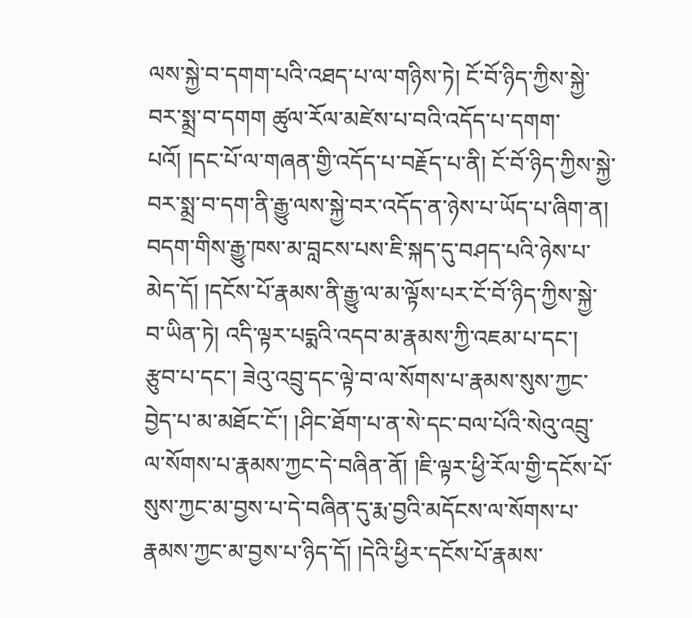ལས་སྐྱེ་བ་དགག་པའི་འཐད་པ་ལ་གཉིས་ཏེ། ངོ་བོ་ཉིད་ཀྱིས་སྐྱེ་བར་སྨྲ་བ་དགག ཚུལ་རོལ་མཛེས་པ་བའི་འདོད་པ་དགག་པའོ། །དང་པོ་ལ་གཞན་གྱི་འདོད་པ་བརྗོད་པ་ནི། ངོ་བོ་ཉིད་ཀྱིས་སྐྱེ་བར་སྨྲ་བ་དག་ནི་རྒྱུ་ལས་སྐྱེ་བར་འདོད་ན་ཉེས་པ་ཡོད་པ་ཞིག་ན། བདག་གིས་རྒྱུ་ཁས་མ་བླངས་པས་ཇི་སྐད་དུ་བཤད་པའི་ཉེས་པ་མེད་དོ། །དངོས་པོ་རྣམས་ནི་རྒྱུ་ལ་མ་ལྟོས་པར་ངོ་བོ་ཉིད་ཀྱིས་སྐྱེ་བ་ཡིན་ཏེ། འདི་ལྟར་པདྨའི་འདབ་མ་རྣམས་ཀྱི་འཇམ་པ་དང་། རྩུབ་པ་དང་། ཟེའུ་འབྲུ་དང་ལྟེ་བ་ལ་སོགས་པ་རྣམས་སུས་ཀྱང་བྱེད་པ་མ་མཐོང་ངོ་། །ཤིང་ཐོག་པ་ན་སེ་དང་བལ་པོའི་སེའུ་འབྲུ་ལ་སོགས་པ་རྣམས་ཀྱང་དེ་བཞིན་ནོ། །ཇི་ལྟར་ཕྱི་རོལ་གྱི་དངོས་པོ་སུས་ཀྱང་མ་བྱས་པ་དེ་བཞིན་དུ་རྨ་བྱའི་མདོངས་ལ་སོགས་པ་རྣམས་ཀྱང་མ་བྱས་པ་ཉིད་དོ། །དེའི་ཕྱིར་དངོས་པོ་རྣམས་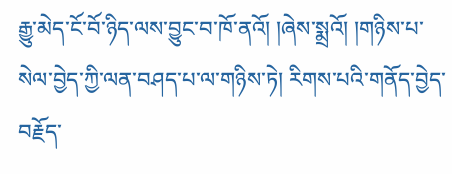རྒྱུ་མེད་ངོ་བོ་ཉིད་ལས་བྱུང་བ་ཁོ་ནའོ། །ཞེས་སྨྲའོ། །གཉིས་པ་སེལ་བྱེད་ཀྱི་ལན་བཤད་པ་ལ་གཉིས་ཏེ། རིགས་པའི་གནོད་བྱེད་བརྗོད་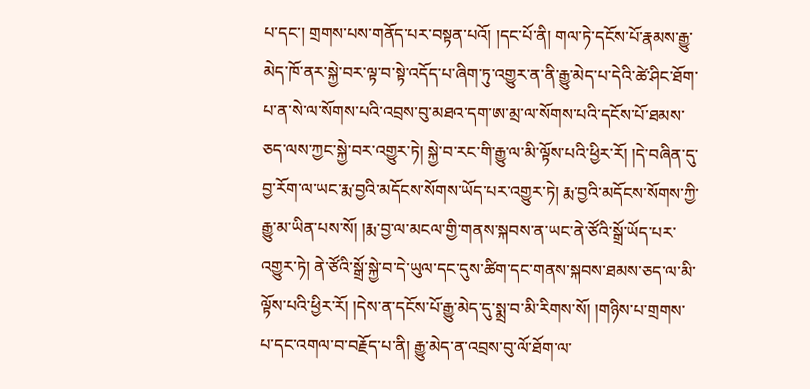པ་དང་། གྲགས་པས་གནོད་པར་བསྟན་པའོ། །དང་པོ་ནི། གལ་ཏེ་དངོས་པོ་རྣམས་རྒྱུ་མེད་ཁོ་ནར་སྐྱེ་བར་ལྟ་བ་སྟེ་འདོད་པ་ཞིག་ཏུ་འགྱུར་ན་ནི་རྒྱུ་མེད་པ་དེའི་ཚེ་ཤིང་ཐོག་པ་ན་སེ་ལ་སོགས་པའི་འབྲས་བུ་མཐའ་དག་ཨ་མྲ་ལ་སོགས་པའི་དངོས་པོ་ཐམས་ཅད་ལས་ཀྱང་སྐྱེ་བར་འགྱུར་ཏེ། སྐྱེ་བ་རང་གི་རྒྱུ་ལ་མི་ལྟོས་པའི་ཕྱིར་རོ། །དེ་བཞིན་དུ་བྱ་རོག་ལ་ཡང་རྨ་བྱའི་མདོངས་སོགས་ཡོད་པར་འགྱུར་ཏེ། རྨ་བྱའི་མདོངས་སོགས་ཀྱི་རྒྱུ་མ་ཡིན་པས་སོ། །རྨ་བྱ་ལ་མངལ་གྱི་གནས་སྐབས་ན་ཡང་ནེ་ཙོའི་སྒྲོ་ཡོད་པར་འགྱུར་ཏེ། ནེ་ཙོའི་སྒྲོ་སྐྱེ་བ་དེ་ཡུལ་དང་དུས་ཚིག་དང་གནས་སྐབས་ཐམས་ཅད་ལ་མི་ལྟོས་པའི་ཕྱིར་རོ། །དེས་ན་དངོས་པོ་རྒྱུ་མེད་དུ་སྨྲ་བ་མི་རིགས་སོ། །གཉིས་པ་གྲགས་པ་དང་འགལ་བ་བརྗོད་པ་ནི། རྒྱུ་མེད་ན་འབྲས་བུ་ལོ་ཐོག་ལ་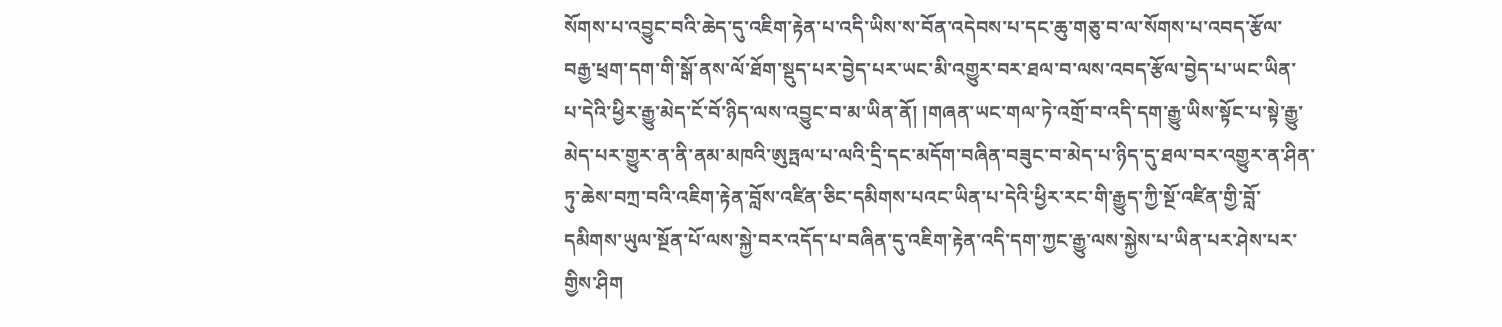སོགས་པ་འབྱུང་བའི་ཆེད་དུ་འཇིག་རྟེན་པ་འདི་ཡིས་ས་བོན་འདེབས་པ་དང་ཆུ་གཅུ་བ་ལ་སོགས་པ་འབད་རྩོལ་བརྒྱ་ཕྲག་དག་གི་སྒོ་ནས་ལོ་ཐོག་སྡུད་པར་བྱེད་པར་ཡང་མི་འགྱུར་བར་ཐལ་བ་ལས་འབད་རྩོལ་བྱེད་པ་ཡང་ཡིན་པ་དེའི་ཕྱིར་རྒྱུ་མེད་ངོ་བོ་ཉིད་ལས་འབྱུང་བ་མ་ཡིན་ནོ། །གཞན་ཡང་གལ་ཏེ་འགྲོ་བ་འདི་དག་རྒྱུ་ཡིས་སྟོང་པ་སྟེ་རྒྱུ་མེད་པར་གྱུར་ན་ནི་ནམ་མཁའི་ཨུཏྤལ་པ་ལའི་དྲི་དང་མདོག་བཞིན་བཟུང་བ་མེད་པ་ཉིད་དུ་ཐལ་བར་འགྱུར་ན་ཤིན་ཏུ་ཆེས་བཀྲ་བའི་འཇིག་རྟེན་བློས་འཛིན་ཅིང་དམིགས་པའང་ཡིན་པ་དེའི་ཕྱིར་རང་གི་རྒྱུད་ཀྱི་སྔོ་འཛིན་གྱི་བློ་དམིགས་ཡུལ་སྔོན་པོ་ལས་སྐྱེ་བར་འདོད་པ་བཞིན་དུ་འཇིག་རྟེན་འདི་དག་ཀྱང་རྒྱུ་ལས་སྐྱེས་པ་ཡིན་པར་ཤེས་པར་གྱིས་ཤིག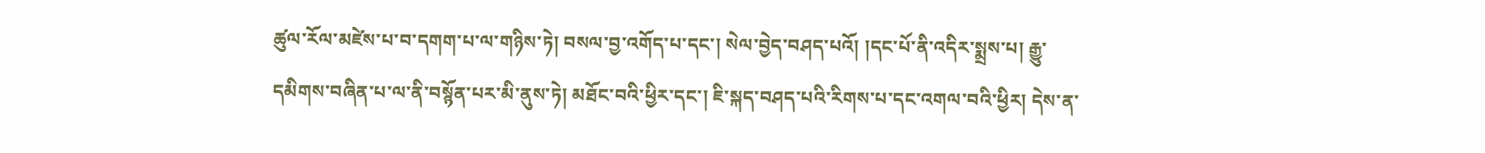ཚུལ་རོལ་མཛེས་པ་བ་དགག་པ་ལ་གཉིས་ཏེ། བསལ་བྱ་འགོད་པ་དང་། སེལ་བྱེད་བཤད་པའོ། །དང་པོ་ནི་འདིར་སྨྲས་པ། རྒྱུ་དམིགས་བཞིན་པ་ལ་ནི་བསྙོན་པར་མི་ནུས་ཏེ། མཐོང་བའི་ཕྱིར་དང་། ཇི་སྐད་བཤད་པའི་རིགས་པ་དང་འགལ་བའི་ཕྱིར། དེས་ན་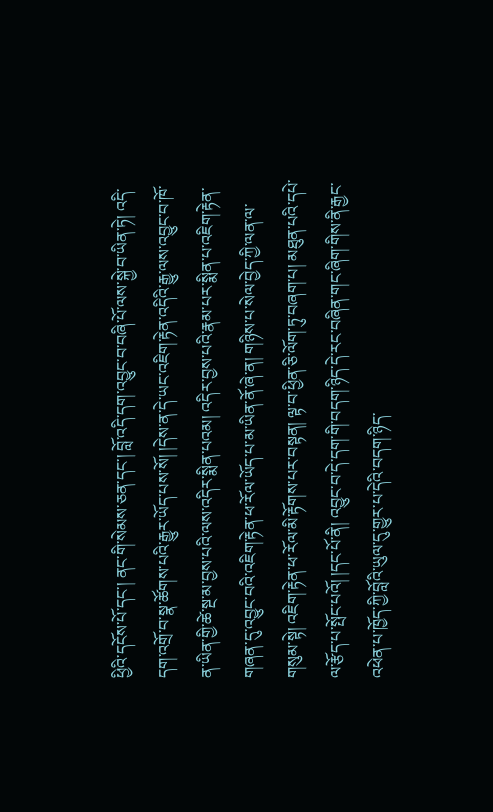ཕྱིའི་དངོས་པོ་དང་། ནང་གི་སེམས་ཅན་དང་། བློ་འདི་དག་འབྱུང་བ་བཞི་པོ་ལས་སྐྱེ་བ་ཡིན་ཏེ། འདི་དག་འགྲོ་བ་སྣ་ཚོགས་པའི་རྒྱུར་ཡོད་པས་སོ། །དེས་ན་དེ་ཡང་འཇིག་རྟེན་འདིའི་རྒྱུ་ལས་འབྱུང་བ་ཁོ་ན་ཡིན་གྱི་ཚེ་སྔ་མ་བྱས་པའི་ལས་འདིར་སྨིན་པའམ། འདིར་བྱས་པའི་རྣམ་པར་སྨིན་པ་འཇིག་རྟེན་གཞན་དུ་འབྱུང་བའི་འཇིག་རྟེན་ཕ་རོལ་ཡོད་པ་མ་ཡིན་ནོ་ཞེ་ན། གཉིས་པ་སེལ་བྱེད་ཀྱི་ལན་ལ་གསུམ་སྟེ། འཇིག་རྟེན་ཕ་རོལ་མི་རྟོགས་པར་བསྟན། ལྟ་བ་ཕྱིན་ཅི་ལོག་ཏུ་བཞག་པ། མཐུན་པའི་དཔེ་ལ་རྩོད་པ་སྤོང་པའོ། །དང་པོ་ནི། འབྱུང་བ་དེ་དག་གི་བདག་ཉིད་དེ་རང་བཞིན་གང་ཞིག་གིས་ནི་རྒྱང་འཕེན་པ་ཁྱོད་ཀྱི་བློའི་ཡུལ་དུ་གྱུར་པ་དེའི་བདག་ཉིད་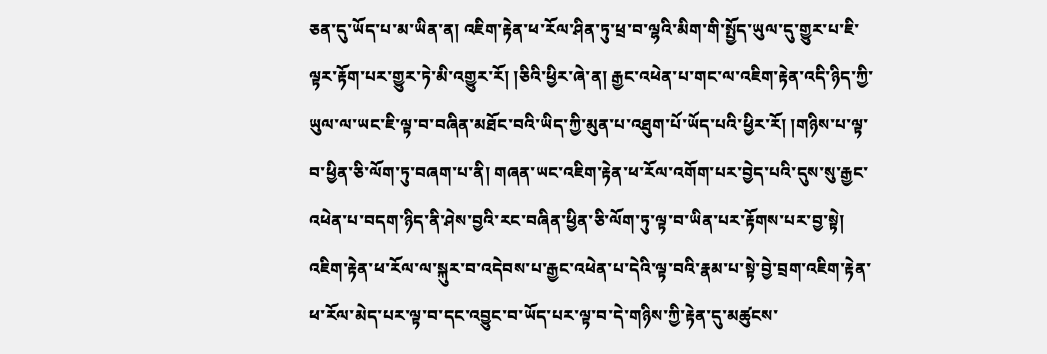ཅན་དུ་ཡོད་པ་མ་ཡིན་ན། འཇིག་རྟེན་ཕ་རོལ་ཤིན་ཏུ་ཕྲ་བ་ལྷའི་མིག་གི་སྤྱོད་ཡུལ་དུ་གྱུར་པ་ཇི་ལྟར་རྟོག་པར་གྱུར་ཏེ་མི་འགྱུར་རོ། །ཅིའི་ཕྱིར་ཞེ་ན། རྒྱང་འཕེན་པ་གང་ལ་འཇིག་རྟེན་འདི་ཉིད་ཀྱི་ཡུལ་ལ་ཡང་ཇི་ལྟ་བ་བཞིན་མཐོང་བའི་ཡིད་ཀྱི་མུན་པ་འཐུག་པོ་ཡོད་པའི་ཕྱིར་རོ། །གཉིས་པ་ལྟ་བ་ཕྱིན་ཅི་ལོག་ཏུ་བཞག་པ་ནི། གཞན་ཡང་འཇིག་རྟེན་ཕ་རོལ་འགོག་པར་བྱེད་པའི་དུས་སུ་རྒྱང་འཕེན་པ་བདག་ཉིད་ནི་ཤེས་བྱའི་རང་བཞིན་ཕྱིན་ཅི་ལོག་ཏུ་ལྟ་བ་ཡིན་པར་རྟོགས་པར་བྱ་སྟེ། འཇིག་རྟེན་ཕ་རོལ་ལ་སྐུར་བ་འདེབས་པ་རྒྱང་འཕེན་པ་དེའི་ལྟ་བའི་རྣམ་པ་སྟེ་བྱེ་བྲག་འཇིག་རྟེན་ཕ་རོལ་མེད་པར་ལྟ་བ་དང་འབྱུང་བ་ཡོད་པར་ལྟ་བ་དེ་གཉིས་ཀྱི་རྟེན་དུ་མཚུངས་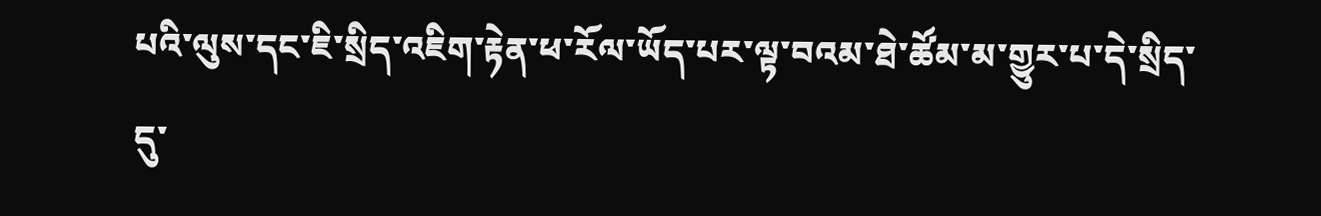པའི་ལུས་དང་ཇི་སྲིད་འཇིག་རྟེན་ཕ་རོལ་ཡོད་པར་ལྟ་བའམ་ཐེ་ཚོམ་མ་གྱུར་པ་དེ་སྲིད་དུ་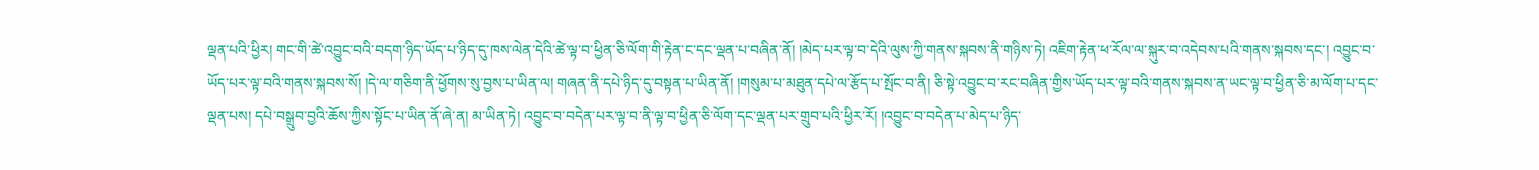ལྡན་པའི་ཕྱིར། གང་གི་ཚེ་འབྱུང་བའི་བདག་ཉིད་ཡོད་པ་ཉིད་དུ་ཁས་ལེན་དེའི་ཚེ་ལྟ་བ་ཕྱིན་ཅི་ལོག་གི་རྟེན་ང་དང་ལྡན་པ་བཞིན་ནོ། །མེད་པར་ལྟ་བ་དེའི་ལུས་ཀྱི་གནས་སྐབས་ནི་གཉིས་ཏེ། འཇིག་རྟེན་ཕ་རོལ་ལ་སྐུར་བ་འདེབས་པའི་གནས་སྐབས་དང་། འབྱུང་བ་ཡོད་པར་ལྟ་བའི་གནས་སྐབས་སོ། །དེ་ལ་གཅིག་ནི་ཕྱོགས་སུ་བྱས་པ་ཡིན་ལ། གཞན་ནི་དཔེ་ཉིད་དུ་བསྟན་པ་ཡིན་ནོ། །གསུམ་པ་མཐུན་དཔེ་ལ་རྩོད་པ་སྤོང་བ་ནི། ཅི་སྟེ་འབྱུང་བ་རང་བཞིན་གྱིས་ཡོད་པར་ལྟ་བའི་གནས་སྐབས་ན་ཡང་ལྟ་བ་ཕྱིན་ཅི་མ་ལོག་པ་དང་ལྡན་པས། དཔེ་བསྒྲུབ་བྱའི་ཆོས་ཀྱིས་སྟོང་པ་ཡིན་ནོ་ཞེ་ན། མ་ཡིན་ཏེ། འབྱུང་བ་བདེན་པར་ལྟ་བ་ནི་ལྟ་བ་ཕྱིན་ཅི་ལོག་དང་ལྡན་པར་གྲུབ་པའི་ཕྱིར་རོ། །འབྱུང་བ་བདེན་པ་མེད་པ་ཉིད་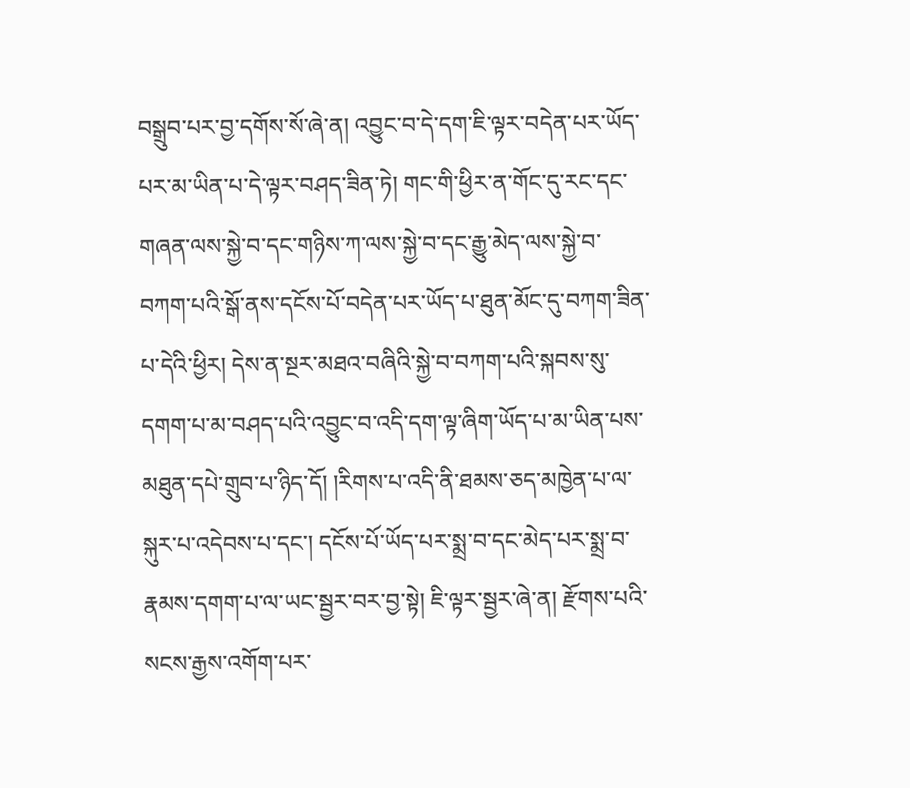བསྒྲུབ་པར་བྱ་དགོས་སོ་ཞེ་ན། འབྱུང་བ་དེ་དག་ཇི་ལྟར་བདེན་པར་ཡོད་པར་མ་ཡིན་པ་དེ་ལྟར་བཤད་ཟིན་ཏེ། གང་གི་ཕྱིར་ན་གོང་དུ་རང་དང་གཞན་ལས་སྐྱེ་བ་དང་གཉིས་ཀ་ལས་སྐྱེ་བ་དང་རྒྱུ་མེད་ལས་སྐྱེ་བ་བཀག་པའི་སྒོ་ནས་དངོས་པོ་བདེན་པར་ཡོད་པ་ཐུན་མོང་དུ་བཀག་ཟིན་པ་དེའི་ཕྱིར། དེས་ན་སྔར་མཐའ་བཞིའི་སྐྱེ་བ་བཀག་པའི་སྐབས་སུ་དགག་པ་མ་བཤད་པའི་འབྱུང་བ་འདི་དག་ལྟ་ཞིག་ཡོད་པ་མ་ཡིན་པས་མཐུན་དཔེ་གྲུབ་པ་ཉིད་དོ། །རིགས་པ་འདི་ནི་ཐམས་ཅད་མཁྱེན་པ་ལ་སྐུར་པ་འདེབས་པ་དང་། དངོས་པོ་ཡོད་པར་སྨྲ་བ་དང་མེད་པར་སྨྲ་བ་རྣམས་དགག་པ་ལ་ཡང་སྦྱར་བར་བྱ་སྟེ། ཇི་ལྟར་སྦྱར་ཞེ་ན། རྫོགས་པའི་སངས་རྒྱས་འགོག་པར་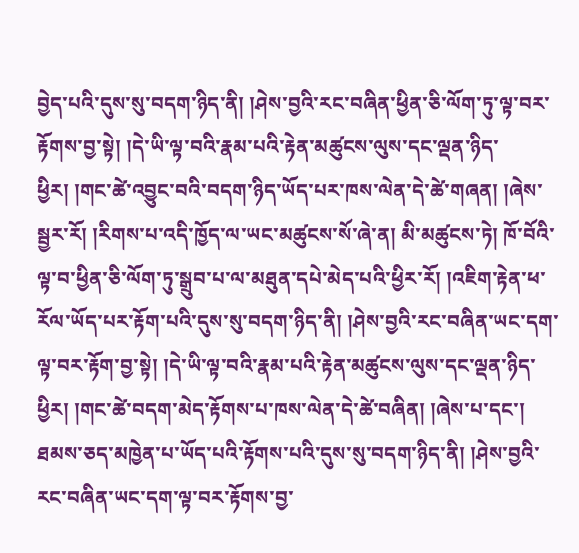བྱེད་པའི་དུས་སུ་བདག་ཉིད་ནི། །ཤེས་བྱའི་རང་བཞིན་ཕྱིན་ཅི་ལོག་ཏུ་ལྟ་བར་རྟོགས་བྱ་སྟེ། །དེ་ཡི་ལྟ་བའི་རྣམ་པའི་རྟེན་མཚུངས་ལུས་དང་ལྡན་ཉིད་ཕྱིར། །གང་ཚེ་འབྱུང་བའི་བདག་ཉིད་ཡོད་པར་ཁས་ལེན་དེ་ཚེ་གཞན། །ཞེས་སྦྱར་རོ། །རིགས་པ་འདི་ཁྱོད་ལ་ཡང་མཚུངས་སོ་ཞེ་ན། མི་མཚུངས་ཏེ། ཁོ་བོའི་ལྟ་བ་ཕྱིན་ཅི་ལོག་ཏུ་སྒྲུབ་པ་ལ་མཐུན་དཔེ་མེད་པའི་ཕྱིར་རོ། །འཇིག་རྟེན་ཕ་རོལ་ཡོད་པར་རྟོག་པའི་དུས་སུ་བདག་ཉིད་ནི། །ཤེས་བྱའི་རང་བཞིན་ཡང་དག་ལྟ་བར་རྟོག་བྱ་སྟེ། །དེ་ཡི་ལྟ་བའི་རྣམ་པའི་རྟེན་མཚུངས་ལུས་དང་ལྡན་ཉིད་ཕྱིར། །གང་ཚེ་བདག་མེད་རྟོགས་པ་ཁས་ལེན་དེ་ཚེ་བཞིན། །ཞེས་པ་དང་། ཐམས་ཅད་མཁྱེན་པ་ཡོད་པའི་རྟོགས་པའི་དུས་སུ་བདག་ཉིད་ནི། །ཤེས་བྱའི་རང་བཞིན་ཡང་དག་ལྟ་བར་རྟོགས་བྱ་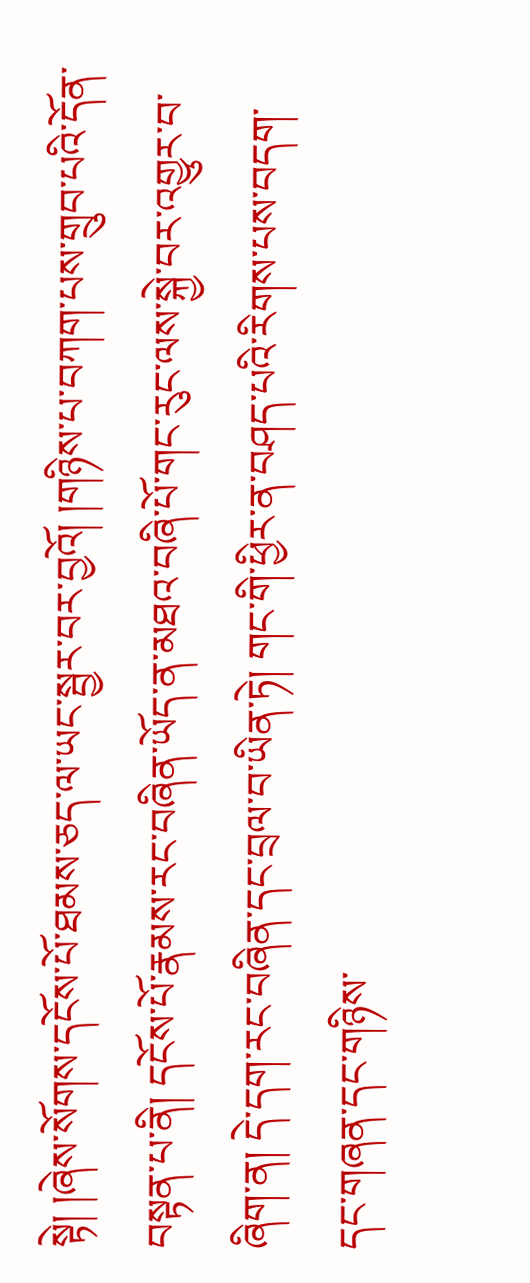སྟེ། །ཞེས་སོགས་དངོས་པོ་ཐམས་ཅད་ལ་ཡང་སྦྱར་བར་བྱའོ། །གཉིས་པ་བཀག་པས་གྲུབ་པའི་དོན་བསྟན་པ་ནི། དངོས་པོ་རྣམས་རང་བཞིན་ཡོད་ན་མཐའ་བཞི་པོ་གང་རུང་ལས་སྐྱེ་བར་འགྱུར་བ་ཞིག་ན། དེ་དག་རང་བཞིན་དང་བྲལ་བ་ཡིན་ཏེ། གང་གི་ཕྱིར་ན་བཤད་པའི་རིགས་པས་བདག་དང་གཞན་དང་གཉིས་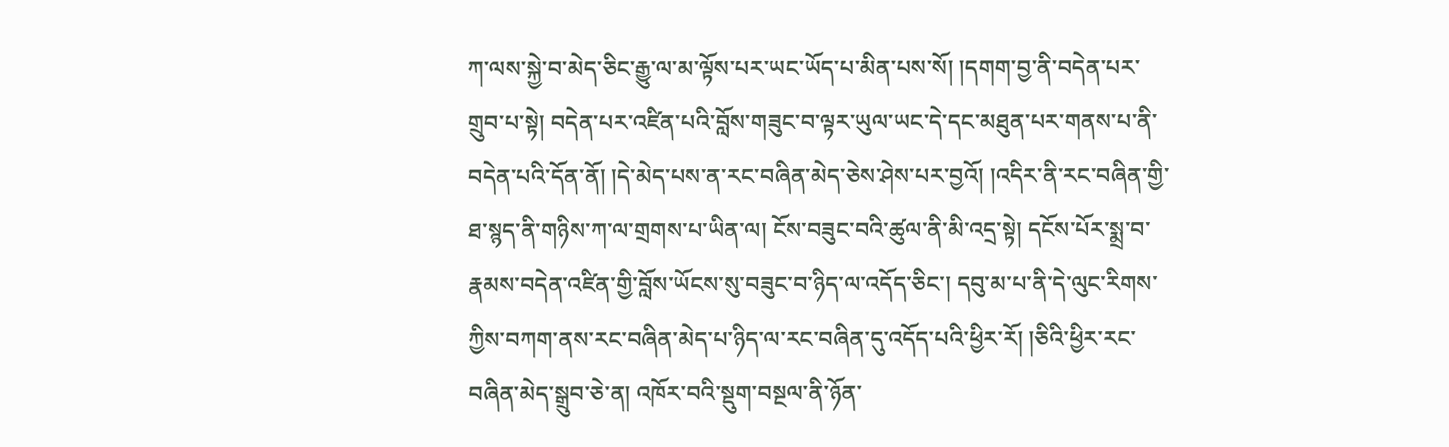ཀ་ལས་སྐྱེ་བ་མེད་ཅིང་རྒྱུ་ལ་མ་ལྟོས་པར་ཡང་ཡོད་པ་མིན་པས་སོ། །དགག་བྱ་ནི་བདེན་པར་གྲུབ་པ་སྟེ། བདེན་པར་འཛིན་པའི་བློས་གཟུང་བ་ལྟར་ཡུལ་ཡང་དེ་དང་མཐུན་པར་གནས་པ་ནི་བདེན་པའི་དོན་ནོ། །དེ་མེད་པས་ན་རང་བཞིན་མེད་ཅེས་ཤེས་པར་བྱའོ། །འདིར་ནི་རང་བཞིན་གྱི་ཐ་སྙད་ནི་གཉིས་ཀ་ལ་གྲགས་པ་ཡིན་ལ། ངོས་བཟུང་བའི་ཚུལ་ནི་མི་འདྲ་སྟེ། དངོས་པོར་སྨྲ་བ་རྣམས་བདེན་འཛིན་གྱི་བློས་ཡོངས་སུ་བཟུང་བ་ཉིད་ལ་འདོད་ཅིང་། དབུ་མ་པ་ནི་དེ་ལུང་རིགས་ཀྱིས་བཀག་ནས་རང་བཞིན་མེད་པ་ཉིད་ལ་རང་བཞིན་དུ་འདོད་པའི་ཕྱིར་རོ། །ཅིའི་ཕྱིར་རང་བཞིན་མེད་སྒྲུབ་ཅེ་ན། འཁོར་བའི་སྡུག་བསྔལ་ནི་ཉོན་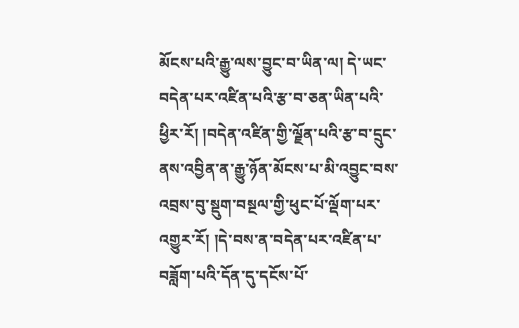མོངས་པའི་རྒྱུ་ལས་བྱུང་བ་ཡིན་ལ། དེ་ཡང་བདེན་པར་འཛིན་པའི་རྩ་བ་ཅན་ཡིན་པའི་ཕྱིར་རོ། །བདེན་འཛིན་གྱི་ལྗོན་པའི་རྩ་བ་དྲུང་ནས་འབྱིན་ན་རྒྱུ་ཉོན་མོངས་པ་མི་འབྱུང་བས་འབྲས་བུ་སྡུག་བསྔལ་གྱི་ཕུང་པོ་ལྡོག་པར་འགྱུར་རོ། །དེ་བས་ན་བདེན་པར་འཛིན་པ་བཟློག་པའི་དོན་དུ་དངོས་པོ་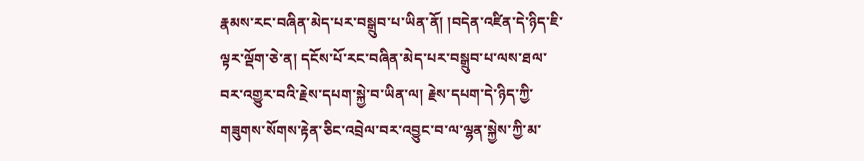རྣམས་རང་བཞིན་མེད་པར་བསྒྲུབ་པ་ཡིན་ནོ། །བདེན་འཛིན་དེ་ཉིད་ཇི་ལྟར་ལྡོག་ཅེ་ན། དངོས་པོ་རང་བཞིན་མེད་པར་བསྒྲུབ་པ་ལས་ཐལ་བར་འགྱུར་བའི་རྗེས་དཔག་སྐྱེ་བ་ཡིན་ལ། རྗེས་དཔག་དེ་ཉིད་ཀྱི་གཟུགས་སོགས་རྟེན་ཅིང་འབྲེལ་བར་འབྱུང་བ་ལ་ལྷན་སྐྱེས་ཀྱི་མ་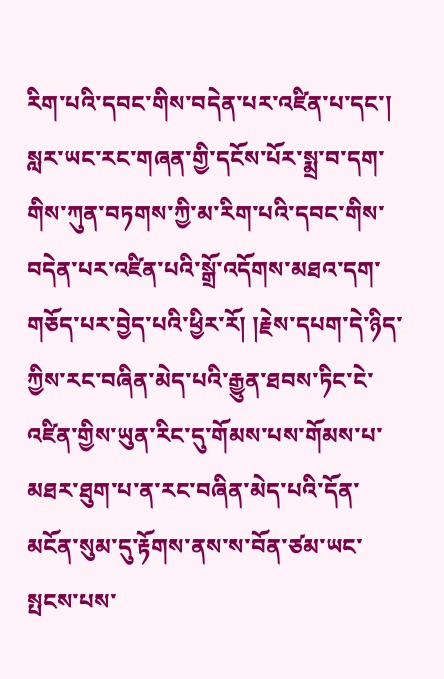རིག་པའི་དབང་གིས་བདེན་པར་འཛིན་པ་དང་། སླར་ཡང་རང་གཞན་གྱི་དངོས་པོར་སྨྲ་བ་དག་གིས་ཀུན་བཏགས་ཀྱི་མ་རིག་པའི་དབང་གིས་བདེན་པར་འཛིན་པའི་སྒྲོ་འདོགས་མཐའ་དག་གཅོད་པར་བྱེད་པའི་ཕྱིར་རོ། །རྗེས་དཔག་དེ་ཉིད་ཀྱིས་རང་བཞིན་མེད་པའི་རྒྱུན་ཐབས་ཏིང་ངེ་འཛིན་གྱིས་ཡུན་རིང་དུ་གོམས་པས་གོམས་པ་མཐར་ཐུག་པ་ན་རང་བཞིན་མེད་པའི་དོན་མངོན་སུམ་དུ་རྟོགས་ནས་ས་བོན་ཙམ་ཡང་སྤངས་པས་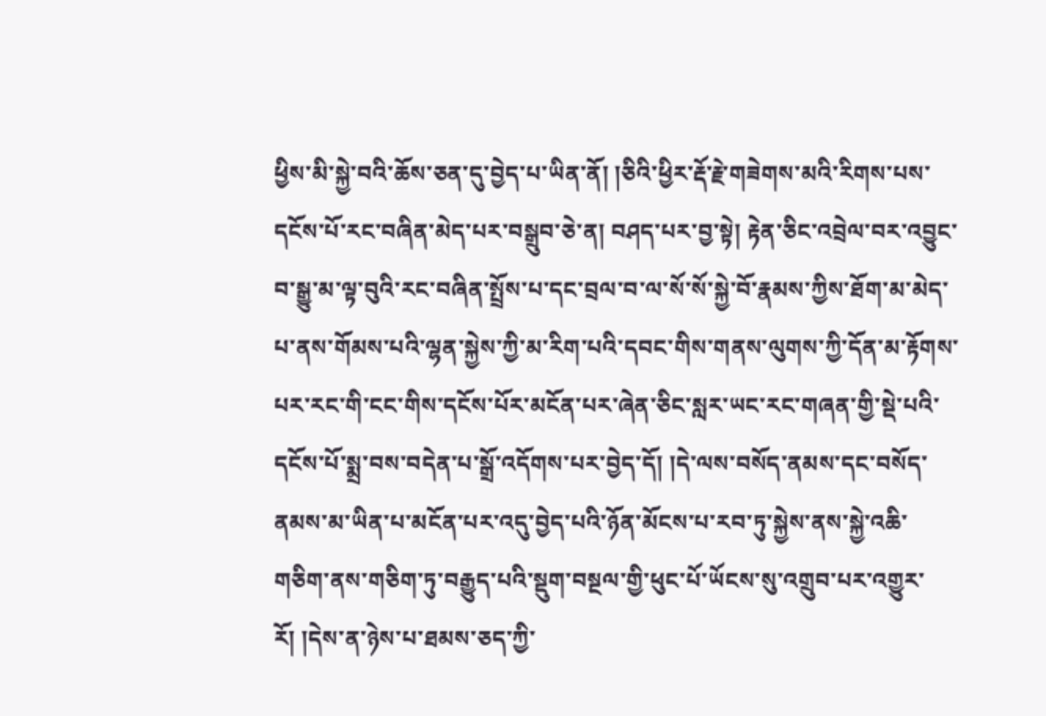ཕྱིས་མི་སྐྱེ་བའི་ཆོས་ཅན་དུ་བྱེད་པ་ཡིན་ནོ། །ཅིའི་ཕྱིར་རྡོ་རྗེ་གཟེགས་མའི་རིགས་པས་དངོས་པོ་རང་བཞིན་མེད་པར་བསྒྲུབ་ཅེ་ན། བཤད་པར་བྱ་སྟེ། རྟེན་ཅིང་འབྲེལ་བར་འབྱུང་བ་སྒྱུ་མ་ལྟ་བུའི་རང་བཞིན་སྤྲོས་པ་དང་བྲལ་བ་ལ་སོ་སོ་སྐྱེ་བོ་རྣམས་ཀྱིས་ཐོག་མ་མེད་པ་ནས་གོམས་པའི་ལྷན་སྐྱེས་ཀྱི་མ་རིག་པའི་དབང་གིས་གནས་ལུགས་ཀྱི་དོན་མ་རྟོགས་པར་རང་གི་ངང་གིས་དངོས་པོར་མངོན་པར་ཞེན་ཅིང་སླར་ཡང་རང་གཞན་གྱི་སྡེ་པའི་དངོས་པོ་སྨྲ་བས་བདེན་པ་སྒྲོ་འདོགས་པར་བྱེད་དོ། །དེ་ལས་བསོད་ནམས་དང་བསོད་ནམས་མ་ཡིན་པ་མངོན་པར་འདུ་བྱེད་པའི་ཉོན་མོངས་པ་རབ་ཏུ་སྐྱེས་ནས་སྐྱེ་འཆི་གཅིག་ནས་གཅིག་ཏུ་བརྒྱུད་པའི་སྡུག་བསྔལ་གྱི་ཕུང་པོ་ཡོངས་སུ་འགྲུབ་པར་འགྱུར་རོ། །དེས་ན་ཉེས་པ་ཐམས་ཅད་ཀྱི་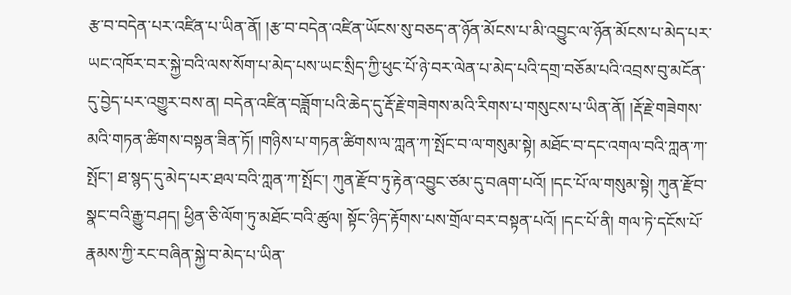རྩ་བ་བདེན་པར་འཛིན་པ་ཡིན་ནོ། །རྩ་བ་བདེན་འཛིན་ཡོངས་སུ་བཅད་ན་ཉོན་མོངས་པ་མི་འབྱུང་ལ་ཉོན་མོངས་པ་མེད་པར་ཡང་འཁོར་བར་སྐྱེ་བའི་ལས་སོག་པ་མེད་པས་ཡང་སྲིད་ཀྱི་ཕུང་པོ་ཉེ་བར་ལེན་པ་མེད་པའི་དགྲ་བཅོམ་པའི་འབྲས་བུ་མངོན་དུ་བྱེད་པར་འགྱུར་བས་ན། བདེན་འཛིན་བཟློག་པའི་ཆེད་དུ་རྡོ་རྗེ་གཟེགས་མའི་རིགས་པ་གསུངས་པ་ཡིན་ནོ། །རྡོ་རྗེ་གཟེགས་མའི་གཏན་ཚིགས་བསྟན་ཟིན་ཏོ། །གཉིས་པ་གཏན་ཚིགས་ལ་ཀླན་ཀ་སྤོང་བ་ལ་གསུམ་སྟེ། མཐོང་བ་དང་འགལ་བའི་ཀླན་ཀ་སྤོང་། ཐ་སྙད་དུ་མེད་པར་ཐལ་བའི་ཀླན་ཀ་སྤོང་། ཀུན་རྫོབ་ཏུ་རྟེན་འབྱུང་ཙམ་དུ་བཞག་པའོ། །དང་པོ་ལ་གསུམ་སྟེ། ཀུན་རྫོབ་སྣང་བའི་རྒྱུ་བཤད། ཕྱིན་ཅི་ལོག་ཏུ་མཐོང་བའི་ཚུལ། སྟོང་ཉིད་རྟོགས་པས་གྲོལ་བར་བསྟན་པའོ། །དང་པོ་ནི། གལ་ཏེ་དངོས་པོ་རྣམས་ཀྱི་རང་བཞིན་སྐྱེ་བ་མེད་པ་ཡིན་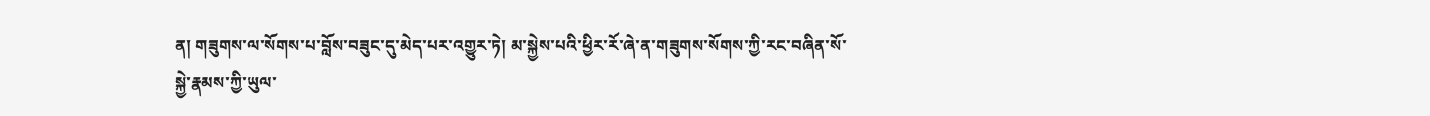ན། གཟུགས་ལ་སོགས་པ་བློས་བཟུང་དུ་མེད་པར་འགྱུར་ཏེ། མ་སྐྱེས་པའི་ཕྱིར་རོ་ཞེ་ན་གཟུགས་སོགས་ཀྱི་རང་བཞིན་སོ་སྐྱེ་རྣམས་ཀྱི་ཡུལ་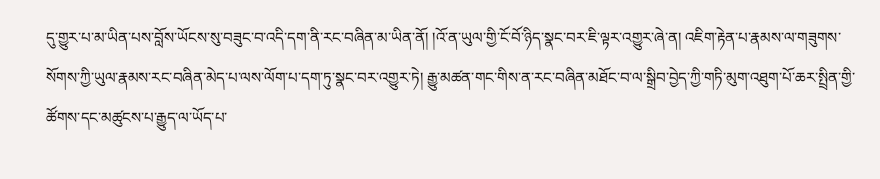དུ་གྱུར་པ་མ་ཡིན་པས་བློས་ཡོངས་སུ་བཟུང་བ་འདི་དག་ནི་རང་བཞིན་མ་ཡིན་ནོ། །འོ་ན་ཡུལ་གྱི་ངོ་བོ་ཉིད་སྣང་བར་ཇི་ལྟར་འགྱུར་ཞེ་ན། འཇིག་རྟེན་པ་རྣམས་ལ་གཟུགས་སོགས་ཀྱི་ཡུལ་རྣམས་རང་བཞིན་མེད་པ་ལས་ལོག་པ་དག་ཏུ་སྣང་བར་འགྱུར་ཏེ། རྒྱུ་མཚན་གང་གིས་ན་རང་བཞིན་མཐོང་བ་ལ་སྒྲིབ་བྱེད་ཀྱི་གཏི་མུག་འཐུག་པོ་ཆར་སྤྲིན་གྱི་ཚོགས་དང་མཚུངས་པ་རྒྱུད་ལ་ཡོད་པ་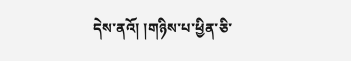དེས་ནའོ། །གཉིས་པ་ཕྱིན་ཅི་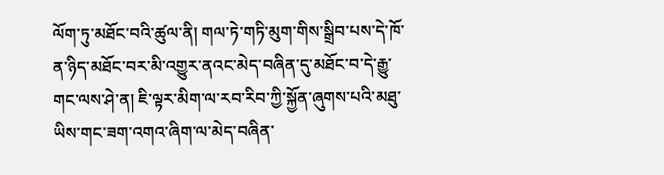ལོག་ཏུ་མཐོང་བའི་ཚུལ་ནི། གལ་ཏེ་གཏི་མུག་གིས་སྒྲིབ་པས་དེ་ཁོ་ན་ཉིད་མཐོང་བར་མི་འགྱུར་ནའང་མེད་བཞིན་དུ་མཐོང་བ་དེ་རྒྱུ་གང་ལས་ཤེ་ན། ཇི་ལྟར་མིག་ལ་རབ་རིབ་ཀྱི་སྐྱོན་ཞུགས་པའི་མཐུ་ཡིས་གང་ཟག་འགའ་ཞིག་ལ་མེད་བཞིན་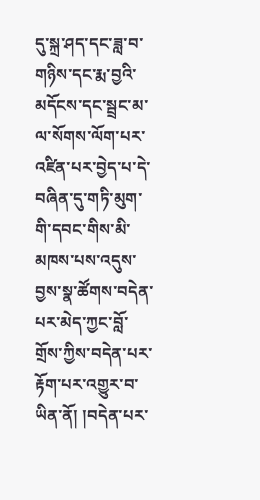དུ་སྐྲ་ཤད་དང་ཟླ་བ་གཉིས་དང་རྨ་བྱའི་མདོངས་དང་སྦྲང་མ་ལ་སོགས་ལོག་པར་འཛིན་པར་བྱེད་པ་དེ་བཞིན་དུ་གཏི་མུག་གི་དབང་གིས་མི་མཁས་པས་འདུས་བྱས་སྣ་ཚོགས་བདེན་པར་མེད་ཀྱང་བློ་གྲོས་ཀྱིས་བདེན་པར་རྟོག་པར་འགྱུར་བ་ཡིན་ནོ། །བདེན་པར་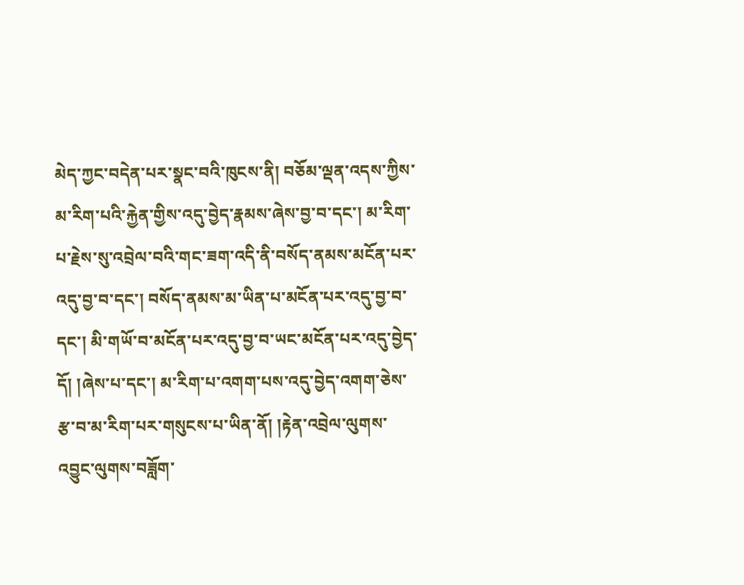མེད་ཀྱང་བདེན་པར་སྣང་བའི་ཁུངས་ནི། བཅོམ་ལྡན་འདས་ཀྱིས་མ་རིག་པའི་རྐྱེན་གྱིས་འདུ་བྱེད་རྣམས་ཞེས་བྱ་བ་དང་། མ་རིག་པ་རྗེས་སུ་འབྲེལ་བའི་གང་ཟག་འདི་ནི་བསོད་ནམས་མངོན་པར་འདུ་བྱ་བ་དང་། བསོད་ནམས་མ་ཡིན་པ་མངོན་པར་འདུ་བྱ་བ་དང་། མི་གཡོ་བ་མངོན་པར་འདུ་བྱ་བ་ཡང་མངོན་པར་འདུ་བྱེད་དོ། །ཞེས་པ་དང་། མ་རིག་པ་འགག་པས་འདུ་བྱེད་འགག་ཅེས་རྩ་བ་མ་རིག་པར་གསུངས་པ་ཡིན་ནོ། །རྟེན་འབྲེལ་ལུགས་འབྱུང་ལུགས་བཟློག་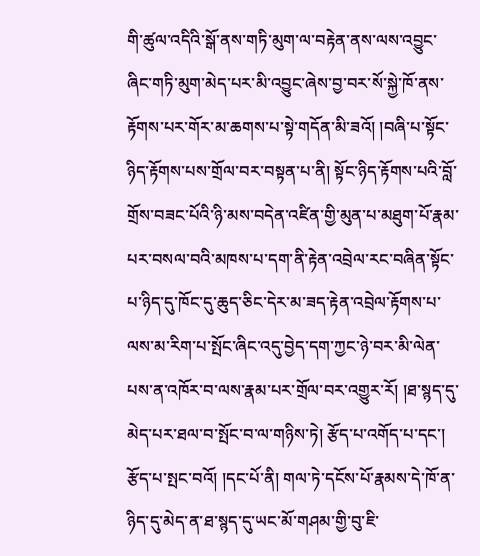གི་ཚུལ་འདིའི་སྒོ་ནས་གཏི་མུག་ལ་བརྟེན་ནས་ལས་འབྱུང་ཞིང་གཏི་མུག་མེད་པར་མི་འབྱུང་ཞེས་བྱ་བར་སོ་སྐྱེ་ཁོ་ནས་རྟོགས་པར་གོར་མ་ཆགས་པ་སྟེ་གདོན་མི་ཟའོ། །བཞི་པ་སྟོང་ཉིད་རྟོགས་པས་གྲོལ་བར་བསྟན་པ་ནི། སྟོང་ཉིད་རྟོགས་པའི་བློ་གྲོས་བཟང་པོའི་ཉི་མས་བདེན་འཛིན་གྱི་མུན་པ་མཐུག་པོ་རྣམ་པར་བསལ་བའི་མཁས་པ་དག་ནི་རྟེན་འབྲེལ་རང་བཞིན་སྟོང་པ་ཉིད་དུ་ཁོང་དུ་ཆུད་ཅིང་དེར་མ་ཟད་རྟེན་འབྲེལ་རྟོགས་པ་ལས་མ་རིག་པ་སྤོང་ཞིང་འདུ་བྱེད་དག་ཀྱང་ཉེ་བར་མི་ལེན་པས་ན་འཁོར་བ་ལས་རྣམ་པར་གྲོལ་བར་འགྱུར་རོ། །ཐ་སྙད་དུ་མེད་པར་ཐལ་བ་སྤོང་བ་ལ་གཉིས་ཏེ། རྩོད་པ་འགོད་པ་དང་། རྩོད་པ་སྤང་བའོ། །དང་པོ་ནི། གལ་ཏེ་དངོས་པོ་རྣམས་དེ་ཁོ་ན་ཉིད་དུ་མེད་ན་ཐ་སྙད་དུ་ཡང་མོ་གཤམ་གྱི་བུ་ཇི་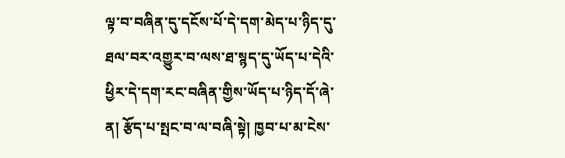ལྟ་བ་བཞིན་དུ་དངོས་པོ་དེ་དག་མེད་པ་ཉིད་དུ་ཐལ་བར་འགྱུར་བ་ལས་ཐ་སྙད་དུ་ཡོད་པ་དེའི་ཕྱིར་དེ་དག་རང་བཞིན་གྱིས་ཡོད་པ་ཉིད་དོ་ཞེ་ན། རྩོད་པ་སྤང་བ་ལ་བཞི་སྟེ། ཁྱབ་པ་མ་ངེས་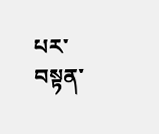པར་བསྟན་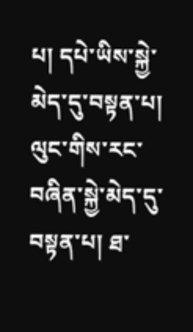པ། དཔེ་ཡིས་སྐྱེ་མེད་དུ་བསྟན་པ། ལུང་གིས་རང་བཞིན་སྐྱེ་མེད་དུ་བསྟན་པ། ཐ་